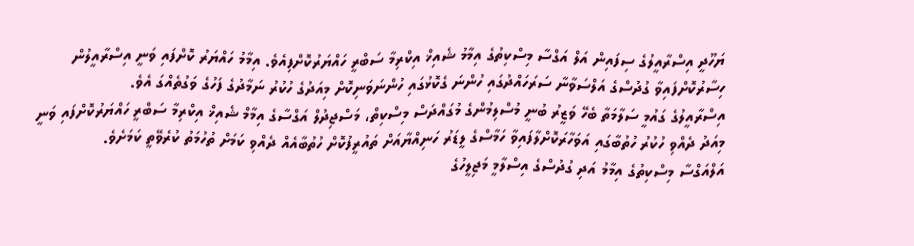ޔަހޫދީ އިސްރާއީލުގެ ސިފައިން އަލް އަގްސާ މިސްކިތުގެ އިމާމު ޝެއިޚް އިކްރިމާ ސަބްރީ ހައްޔަރުކޮށްފިއެވެ. އިމާމު ހައްޔަރު ކޮށްފައި ވަނީ އިސްރާއީލުން ހިސާރުކޮށްފައިވާ ގުދުސްގެ އަލްސަވާނާ ސަރަހައްދުގައި ހުންނަ ގެކޮޅުގައި ހުންނަވަނިކޮށް މިއަދުގެ ހުކުރު ނަމާދުގެ ފަހުގެ ވަގުތެއްގަ އެވެ.
އިސްރާއީލުގެ ގައުމީ ސަލާމަތާ ބެހޭ ވަޒީރު ބުނީ މުސްލިމުންގެ މުގައްދަސް މިސްކިތް، މަސްޖިދުލް އަގްސާގެ އިމާމް ޝެއިޚް އިކްރިމާ ސަބްރީ ހައްޔަރުކޮށްފައި ވަނީ މިއަދު ދެއްވި ހުކުރު ހުތުބާގައި އަވަހާރަކޮށްލާފައިވާ ހަމާސްގެ ލީޑަރު ހަނިއްޔާއަށް ތައުރީފުކޮށް ހުތުބާއެއް ދެއްވި ކަމަށް ތުހުމަތު ކުރެވޭތީ ކަމަށެވެ.
އަލްއަގްސާ މިސްކިތުގެ އިމާމު އަދި ގުދުސްގެ އިސްލާމީ މަޖިލީހުގެ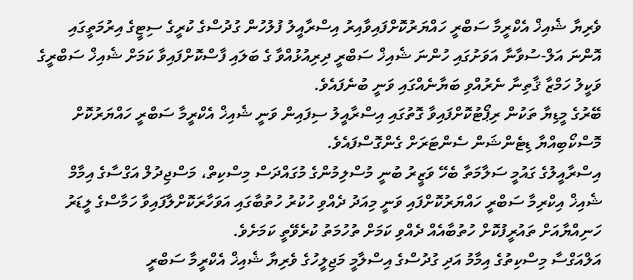ވެރިޔާ ޝެއިޚް އެކްރީމާ ސަބްރީ ހައްޔަރުކޮށްފައިވާއިރު އިސްރާއީލު ފުލުހުން ގުދުސްގެ ކުރީގެ ސިޓީގެ އިރުމަތީގައި އޮންނަ އަލް-ސުވާނާ އަވަށުގައި ހުންނަ ޝެއިޚް ސަބްރީ ދިރިއުޅުއްވާ ގެ ބަލައި ފާސްކޮށްފައިވާ ކަމަށް ޝެއިޚް ސަބްރީގެ ވަކީލު ހަމްޒާ ޤާތިނާ ނެރުއްވި ބަޔާނެއްގައި ވަނީ ބުނެފައެވެ.
ބޭރުގެ މީޑިޔާ ތަކުން ރިޕޯޓުކޮށްފައިވާ ގޮތުގައި އިސްރާއީލު ސިފައިން ވަނީ ޝެއިޚް އެކްރީމާ ސަބްރީ ހައްޔަރުކޮށް މޮސްކޯބިއްޔާ ޑިޓެންޝަން ސެންޓަރަށް ގެންގޮސްފައެވެ.
އިސްރާއީލުގެ ގައުމީ ސަލާމަތާ ބެހޭ ވަޒީރު ބުނީ މުސްލިމުންގެ މުގައްދަސް މިސްކިތް، މަސްޖިދުލް އަގްސާގެ އިމާމް ޝެއިޚް އިކްރިމާ ސަބްރީ ހައްޔަރުކޮށްފައި ވަނީ މިއަދު ދެއްވި ހުކުރު ހުތުބާގައި އަވަހާރަކޮށްލާފައިވާ ހަމާސްގެ ލީޑަރު ހަނިއްޔާއަށް ތައުރީފުކޮށް ހުތުބާއެއް ދެއްވި ކަމަށް ތުހުމަތު ކުރެވޭތީ ކަމަށެވެ.
އަލްއަގްސާ މިސްކިތުގެ އިމާމު އަދި ގުދުސްގެ އިސްލާމީ މަޖިލީހުގެ ވެރިޔާ ޝެއިޚް އެކްރީމާ ސަބްރީ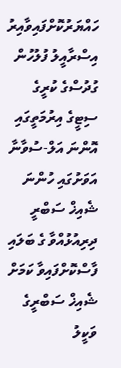ހައްޔަރުކޮށްފައިވާއިރު އިސްރާއީލު ފުލުހުން ގުދުސްގެ ކުރީގެ ސިޓީގެ އިރުމަތީގައި އޮންނަ އަލް-ސުވާނާ އަވަށުގައި ހުންނަ ޝެއިޚް ސަބްރީ ދިރިއުޅުއްވާ ގެ ބަލައި ފާސްކޮށްފައިވާ ކަމަށް ޝެއިޚް ސަބްރީގެ ވަކީލު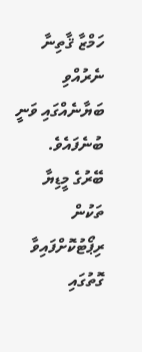ހަމްޒާ ޤާތިނާ ނެރުއްވި ބަޔާނެއްގައި ވަނީ ބުނެފައެވެ.
ބޭރުގެ މީޑިޔާ ތަކުން ރިޕޯޓުކޮށްފައިވާ ގޮތުގައި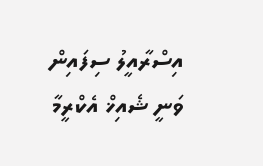އިސްރާއީލު ސިފައިން ވަނީ ޝެއިޚް އެކްރީމާ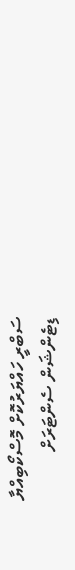ސަބްރީ ހައްޔަރުކޮށް މޮސްކޯބިއްޔާ ޑިޓެންޝަން ސެންޓަރަށް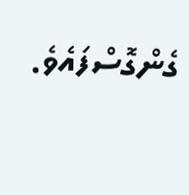ގެންގޮސްފައެވެ.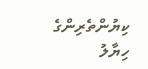ކިޔުންތެރިންގެ ހިޔާލު